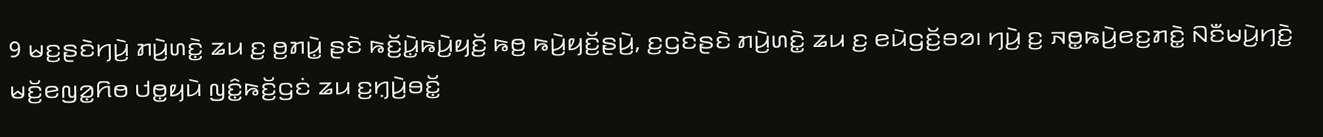9 ꤗꤢ꤬ꤔꤢꤧꤚꤣꤧ꤬ ꤊꤣꤧ꤬ꤛꤢꤧ꤭ ꤘꤣ ꤢ꤬ ꤥ꤬ꤊꤣꤧ꤭ ꤔꤢꤧ ꤒꤢꤩ꤬ꤣꤧ꤭ꤒꤣꤧ꤬ꤟꤢꤩ꤬ ꤒꤥ꤬ ꤒꤣꤧ꤬ꤟꤢꤩ꤬ꤔꤣꤧ꤬, ꤢ꤬ꤞꤢꤧꤔꤢꤧ ꤊꤣꤧ꤬ꤛꤢꤧ꤭ ꤘꤣ ꤢ꤬ ꤕꤣꤧꤞꤢꤩ꤬ꤋꤤ꤯ ꤚꤣꤧ꤬ ꤢ꤬ ꤏꤥ꤭ꤒꤣꤧ꤬ꤕꤢ꤬ꤊꤢꤧ꤭ ꤡꤢꤪꤗꤣꤧ꤬ꤚꤢꤧ꤬ ꤗꤢꤩ꤬ꤕꤜꤤ꤭ꤖꤥ ꤓꤥ꤭ꤟꤣꤧ ꤜꤢꤨ꤭ꤒꤢꤩ꤬ꤞꤢꤦ ꤘꤣ ꤢ꤬ꤚ꤫ꤣꤧ꤬ꤋꤢꤩ꤭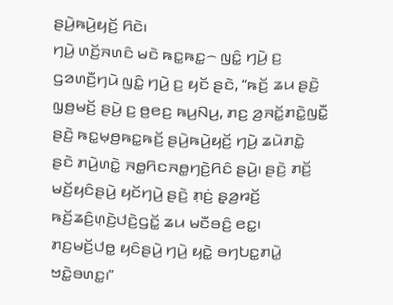ꤔꤣꤧ꤬ꤒꤣꤧ꤬ꤟꤢꤩ꤬ ꤖꤢꤧ꤯
ꤚꤣꤧ꤬ ꤛꤢꤩ꤬ꤏꤛꤢꤨ ꤗꤢꤧ ꤒꤢ꤭ꤒꤢ꤭꤮ ꤜꤢꤨ꤭ ꤚꤣꤧ꤬ ꤢ꤬ ꤞꤤꤛꤢꤪ꤬ꤚꤣꤧ ꤜꤢꤨ꤭ ꤚꤣꤧ꤬ ꤢ꤬ ꤟꤢꤩ ꤔꤢꤧ, “ꤒꤢꤩ꤬ ꤘꤣ ꤔꤢꤧ꤬ ꤜ꤫ꤥ꤬ꤗꤢꤩ꤬ ꤔꤣꤧ꤬ ꤢ꤬ ꤥ꤬ꤕꤢ꤬ ꤒꤣ꤬ꤡꤣ꤬, ꤊꤢ꤬ ꤤ꤬ꤏꤢꤩ꤭ꤊꤢꤧ꤭ꤜꤢꤪ꤭ ꤔꤢꤧ꤬ ꤒꤢ꤭ꤗ꤫ꤥ꤬ꤒꤢ꤭ꤒꤢꤩ꤬ ꤔꤣꤧ꤬ꤒꤣꤧ꤬ꤟꤢꤩ꤬ ꤚꤣꤧ꤬ ꤘꤣꤧꤊꤢꤧ꤭ ꤔꤢꤧ ꤊꤣꤧ꤬ꤛꤢꤧ꤭ ꤏꤥ꤭ꤖꤢꤏꤥ꤭ꤚꤢꤧ꤬ꤖꤢꤨ ꤔꤣꤧ꤬꤯ ꤔꤢꤧ꤬ ꤊꤢꤩ꤬ ꤗꤢꤩ꤬ꤟꤢꤨꤔꤣꤧ꤬ ꤟꤢꤩꤚꤣꤧ꤬ ꤔꤢꤧ꤬ ꤊ꤫ꤢꤦ꤬ ꤔ꤫ꤤ꤬ꤙꤢꤩ꤬ ꤒꤢꤩ꤬ꤘꤢꤨ꤬ꤛ꤫ꤢꤧ꤬ꤓꤢꤧ꤬ꤞꤢꤩ꤭ ꤘꤣ ꤗꤢꤪꤋꤢꤨ꤬ ꤕꤢ꤭꤯ ꤊꤢ꤬ꤗꤢꤩ꤬ꤓꤥ꤭ ꤟꤢꤨꤔꤣꤧ꤬ ꤚꤣꤧ꤬ ꤟꤢꤧ꤭ ꤋꤚꤝꤢ꤭ꤊꤣꤧ꤭ ꤠꤢꤧ꤭ꤋꤛꤢ꤭꤯”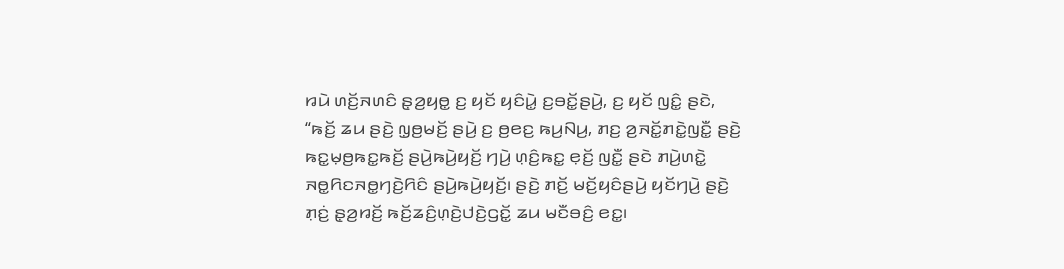ꤙꤣꤧ ꤛꤢꤩ꤬ꤏꤛꤢꤨ ꤔ꤫ꤤ꤬ꤟꤥ꤭ ꤢ꤬ ꤟꤢꤩ ꤟꤢꤨꤣꤧ꤭ ꤢ꤬ꤋꤢꤩ꤭ꤔꤣꤧ꤬, ꤢ꤬ ꤟꤢꤩ ꤜꤢꤨ꤭ ꤔꤢꤧ, “ꤒꤢꤩ꤬ ꤘꤣ ꤔꤢꤧ꤬ ꤜ꤫ꤥ꤬ꤗꤢꤩ꤬ ꤔꤣꤧ꤬ ꤢ꤬ ꤥ꤬ꤕꤢ꤬ ꤒꤣ꤬ꤡꤣ꤬, ꤊꤢ꤬ ꤤ꤬ꤏꤢꤩ꤭ꤊꤢꤧ꤭ꤜꤢꤪ꤭ ꤔꤢꤧ꤬ ꤒꤢ꤭ꤗ꤫ꤥ꤬ꤒꤢ꤭ꤒꤢꤩ꤬ ꤔꤣꤧ꤬ꤒꤣꤧ꤬ꤟꤢꤩ꤬ ꤚꤣꤧ꤬ ꤛ꤫ꤢꤨ꤬ꤒꤢ꤭ ꤕ꤫ꤢꤩ꤬ ꤜꤢꤪ꤭ ꤔꤢꤧ ꤊꤣꤧ꤬ꤛꤢꤧ꤭ ꤏꤥ꤭ꤖꤢꤏꤥ꤭ꤚꤢꤧ꤬ꤖꤢꤨ ꤔꤣꤧ꤬ꤒꤣꤧ꤬ꤟꤢꤩ꤬꤯ ꤔꤢꤧ꤬ ꤊꤢꤩ꤬ ꤗꤢꤩ꤬ꤟꤢꤨꤔꤣꤧ꤬ ꤟꤢꤩꤚꤣꤧ꤬ ꤔꤢꤧ꤬ ꤊ꤫ꤢꤦ꤬ ꤔ꤫ꤤ꤬ꤙꤢꤩ꤬ ꤒꤢꤩ꤬ꤘꤢꤨ꤬ꤛ꤫ꤢꤧ꤬ꤓꤢꤧ꤬ꤞꤢꤩ꤭ ꤘꤣ ꤗꤢꤪꤋꤢꤨ꤬ ꤕꤢ꤭꤯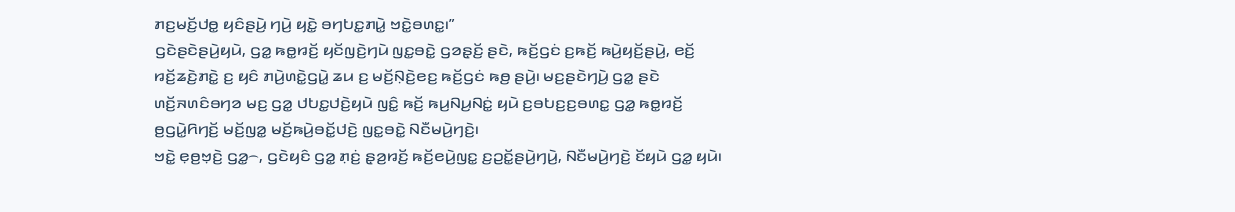ꤊꤢ꤬ꤗꤢꤩ꤬ꤓꤥ꤭ ꤟꤢꤨꤔꤣꤧ꤬ ꤚꤣꤧ꤬ ꤟꤢꤧ꤭ ꤋꤚꤝꤢ꤭ꤊꤣꤧ꤭ ꤠꤢꤧ꤭ꤋꤛꤢ꤭꤯”
ꤞꤢꤧꤔꤢꤧꤔꤣꤧ꤬ꤟꤣꤧ, ꤞꤤ꤭ ꤒꤥ꤭ꤙꤢꤩ꤬ ꤟꤢꤩꤜꤢꤧ꤬ꤚꤣꤧ ꤜꤢ꤭ꤋꤢꤧ꤭ ꤞꤤꤔ꤫ꤢꤩ꤬ ꤔꤢꤧ, ꤒꤢꤩ꤬ꤞꤢꤦ ꤢ꤬ꤒꤢꤩ꤬ ꤒꤣꤧ꤬ꤟꤢꤩ꤬ꤔꤣꤧ꤬, ꤕꤢꤩ꤬ ꤙꤢꤩ꤬ꤘꤢꤧ꤬ꤊꤢꤧ꤭ ꤢ꤬ ꤟꤢꤨ ꤊꤣꤧ꤬ꤛꤢꤧ꤭ꤞꤣꤧ꤭ ꤘꤣ ꤢ꤬ ꤗꤢꤩ꤬ꤡ꤫ꤢꤧ꤬ꤕꤢ꤬ ꤒꤢꤩ꤬ꤞꤢꤦ ꤒꤥ꤬ ꤔꤣꤧ꤬꤯ ꤗꤢ꤬ꤔꤢꤧꤚꤣꤧ꤬ ꤞꤤ꤭ ꤔꤢꤧ ꤛꤢꤩ꤬ꤏꤛꤢꤨꤋꤚꤤ ꤗꤢ꤬ ꤞꤤ꤭ ꤓꤝꤢ꤭ꤓꤢꤧ꤬ꤟꤣꤧ ꤜꤢꤨ꤭ ꤒꤢꤩ꤬ ꤒꤣ꤬ꤡꤣ꤬ꤡꤢꤦ꤭ ꤟꤣꤧ ꤢ꤬ꤋꤝꤢ꤬ꤢ꤬ꤋꤛꤢ꤭ ꤞꤤ꤭ ꤒꤥ꤭ꤙꤢꤩ꤬ ꤥ꤬ꤞꤣꤧ꤭ꤖꤚꤢꤩ꤬ ꤗꤢꤩ꤬ꤜꤤ꤭ ꤗꤢꤩ꤬ꤒꤣꤧ꤬ꤋꤢꤩ꤭ꤓꤢꤧ꤬ ꤜꤢ꤭ꤋꤢꤧ꤭ ꤡꤢꤪꤗꤣꤧ꤬ꤚꤢꤧ꤬꤯
ꤠꤢꤧ꤭ ꤕ꤫ꤥ꤬ꤠ꤫ꤢꤧ꤬ ꤞꤤ꤭꤮, ꤞꤢꤧꤟꤢꤨ ꤞꤤ꤭ ꤊ꤫ꤢꤦ꤬ ꤔ꤫ꤤ꤬ꤙꤢꤩ꤬ ꤒꤢꤩ꤬ꤕꤣꤧ꤬ꤜꤢ꤭ ꤢ꤬ꤑꤢꤩ꤭ꤔꤣꤧ꤬ꤚꤣꤧ꤬, ꤡꤢꤪꤗꤣꤧ꤬ꤚꤢꤧ꤬ ꤢꤩꤟꤣꤧ ꤞꤤ꤭ ꤟꤣꤧ꤯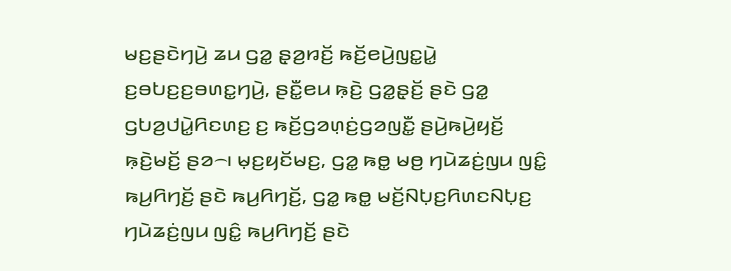ꤗꤢ꤬ꤔꤢꤧꤚꤣꤧ꤬ ꤘꤣ ꤞꤤ꤭ ꤔ꤫ꤤ꤬ꤙꤢꤩ꤬ ꤒꤢꤩ꤬ꤕꤣꤧ꤬ꤜꤢ꤭ꤣꤧ꤭ ꤢ꤬ꤋꤝꤢ꤬ꤢ꤬ꤋꤛꤢ꤭ꤚꤣꤧ꤬, ꤔꤢꤪ꤭ꤕꤣ ꤒ꤫ꤢꤧ꤬ ꤞꤤ꤭ꤔ꤫ꤢꤩ꤬ ꤔꤢꤧ ꤞꤤ꤭ ꤞꤝꤤ꤬ꤓꤣꤧ꤭ꤖꤢꤛꤢ꤬ ꤢ꤬ ꤒꤢꤩ꤬ꤞꤤꤛ꤫ꤢꤦ꤬ꤞꤤꤜꤢꤪ꤭ ꤔꤣꤧ꤬ꤒꤣꤧ꤬ꤟꤢꤩ꤬ ꤒ꤫ꤢꤧ꤬ꤗꤢꤩ꤬ ꤔꤤ꤮꤯ ꤗ꤫ꤢ꤬ꤟꤢꤩꤗꤢ꤬, ꤞꤤ꤭ ꤒꤥ꤭ ꤗꤥ꤬ ꤚꤣꤧꤘꤢꤦ꤬ꤜꤣ ꤜꤢꤨ꤭ ꤒꤣ꤬ꤖꤚꤢꤩ꤬ ꤔꤢꤧ ꤒꤣ꤬ꤖꤚꤢꤩ꤬, ꤞꤤ꤭ ꤒꤥ꤭ ꤗꤢꤩ꤬ꤡꤝ꤫ꤢ꤬ꤖꤛꤢꤡꤝ꤫ꤢ꤬ ꤚꤣꤧꤘꤢꤦ꤬ꤜꤣ ꤜꤢꤨ꤭ ꤒꤣ꤬ꤖꤚꤢꤩ꤬ ꤔꤢꤧ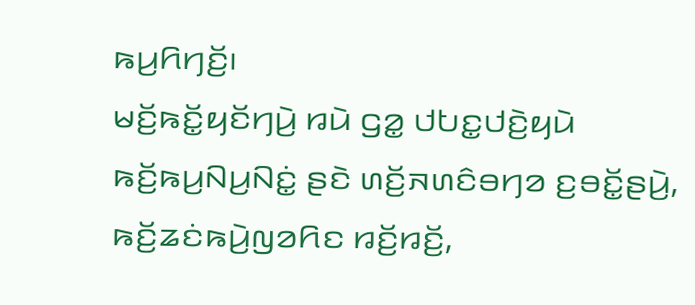ꤒꤣ꤬ꤖꤚꤢꤩ꤬꤯
ꤗꤢꤩ꤬ꤒꤢꤩ꤭ꤟꤢꤩꤚꤣꤧ꤬ ꤙꤣꤧ ꤞꤤ꤭ ꤓꤝꤢ꤭ꤓꤢꤧ꤬ꤟꤣꤧ ꤒꤢꤩ꤬ꤒꤣ꤬ꤡꤣ꤬ꤡꤢꤦ꤭ ꤔꤢꤧ ꤛꤢꤩ꤬ꤏꤛꤢꤨꤋꤚꤤ ꤢ꤬ꤋꤢꤩ꤭ꤔꤣꤧ꤬, ꤒꤢꤩ꤬ꤘꤢꤦꤒꤣꤧ꤬ꤜꤤꤖꤢ ꤙꤢꤩ꤬ꤙꤢꤩ꤬,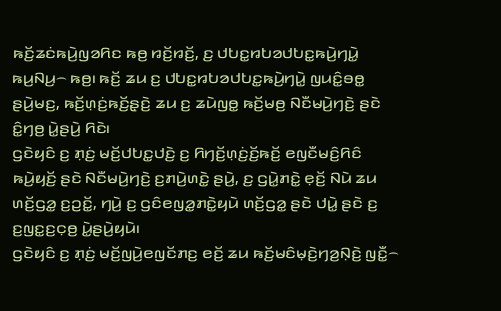ꤒꤢꤩ꤬ꤘꤢꤦꤒꤣꤧ꤬ꤜꤤꤖꤢ ꤒꤥ꤬ ꤙꤢꤩ꤬ꤙꤢꤩ꤬, ꤢ꤬ ꤓꤝꤢ꤭ꤙꤝꤤꤓꤝꤢ꤭ꤒꤣꤧ꤬ꤚꤣꤧ꤭ ꤒꤣ꤬ꤡꤣ꤬꤮ ꤒꤥ꤬꤯ ꤒꤢꤩ꤬ ꤘꤣ ꤢ꤬ ꤓꤝꤢ꤭ꤙꤝꤤꤓꤝꤢ꤭ꤒꤣꤧ꤬ꤚꤣꤧ꤭ ꤜꤣꤢꤨ꤭ꤋꤥ꤭ ꤔꤣꤧ꤬ꤗꤢ꤬, ꤒꤢꤩ꤬ꤛ꤫ꤢꤦ꤬ꤒꤢꤩ꤬ꤔ꤫ꤢꤧ꤬ ꤘꤣ ꤢ꤬ ꤘꤣꤧꤜꤥ꤭ ꤒꤢꤩ꤬ꤗꤥ꤬ ꤡꤢꤪꤗꤣꤧ꤬ꤚꤢꤧ꤬ ꤔꤢꤧ ꤢꤨ꤭ꤚꤥ꤬ ꤣꤧ꤭ꤔꤣꤧ꤬ ꤖꤢꤧ꤯
ꤞꤢꤧꤟꤢꤨ ꤢ꤬ ꤊ꤫ꤢꤦ꤬ ꤗꤢꤩ꤬ꤓꤝꤢ꤭ꤓꤢꤧ꤬ ꤢ꤬ ꤖꤚꤢꤩ꤬ꤛ꤫ꤢꤦ꤬ꤢꤩ꤬ꤒꤢꤩ꤬ ꤕꤜꤢꤪꤗꤢꤨ꤬ꤖꤢꤨ ꤒꤣꤧ꤬ꤟꤢꤩ꤬ ꤔꤢꤧ ꤡꤢꤪꤗꤣꤧ꤬ꤚꤢꤧ꤬ ꤢ꤬ꤊꤣꤧ꤬ꤛꤢꤧ꤭ ꤔꤣꤧ꤬, ꤢ꤬ ꤞꤣꤧ꤭ꤊꤢꤧ꤭ ꤕ꤫ꤢꤩ꤬ ꤡꤣꤧ ꤘꤣ ꤛꤢꤩ꤬ꤞꤤ꤭ ꤢ꤬ꤑꤢꤩ꤭, ꤚꤣꤧ꤬ ꤢ꤬ ꤞꤢꤨꤕꤜꤤ꤭ꤊꤢꤧ꤭ꤟꤣꤧ ꤛꤢꤩ꤬ꤞꤤ꤭ ꤔꤢꤧ ꤓꤣꤧ꤭ ꤔꤢꤧ ꤢ꤬ ꤢ꤬ꤜꤢ꤭ꤢ꤬ꤍ꤫ꤥ꤬ ꤣꤧ꤭ꤔꤣꤧ꤬ꤟꤣꤧ꤯
ꤞꤢꤧꤟꤢꤨ ꤢ꤬ ꤊ꤫ꤢꤦ꤬ ꤗꤢꤩ꤬ꤜꤣꤧ꤬ꤕꤜꤢꤩꤊꤢ꤬ ꤕꤢꤩ꤬ ꤘꤣ ꤒꤢꤩ꤬ꤗꤢꤨꤗ꤫ꤢꤧ꤬ꤚꤤ꤬ꤡ꤫ꤢꤧ꤬ ꤜꤢꤪ꤭꤮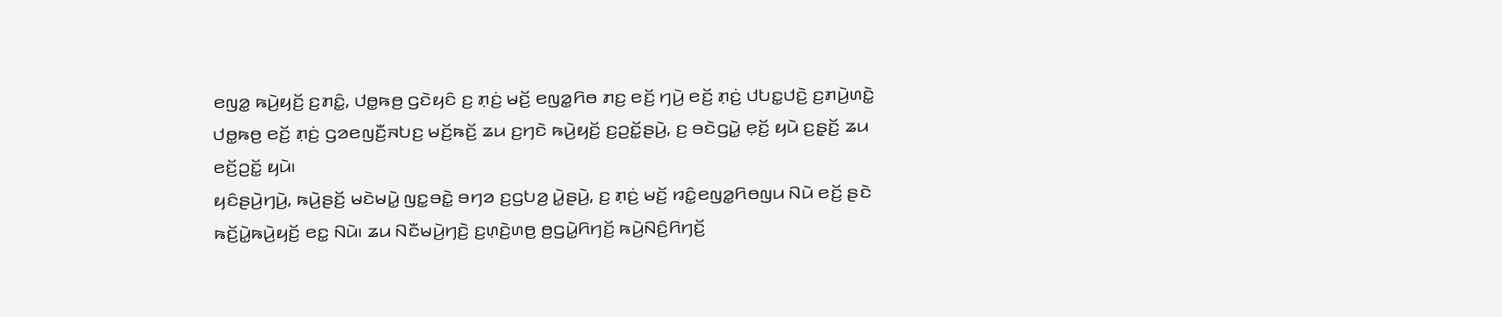ꤕꤜꤤ꤭ ꤒꤣꤧ꤬ꤟꤢꤩ꤬ ꤢ꤬ꤊꤢꤨ꤭, ꤓꤥ꤭ꤒꤥ꤬ ꤞꤢꤧꤟꤢꤨ ꤢ꤬ ꤊ꤫ꤢꤦ꤬ ꤗꤢꤩ꤬ ꤕꤜꤤ꤭ꤖꤥ ꤊꤢ꤬ ꤕꤢꤩ꤬ ꤚꤣꤧ꤬ ꤕꤢꤩ꤬ ꤊ꤫ꤢꤦ꤬ ꤓꤝꤢ꤭ꤓꤢꤧ꤬ ꤢ꤬ꤊꤣꤧ꤬ꤛꤢꤧ꤭ ꤓꤥ꤭ꤒꤥ꤬ ꤕꤢꤩ꤬ ꤊ꤫ꤢꤦ꤬ ꤞꤤꤕꤜꤢꤪ꤬ꤏꤝꤢ꤬ ꤗꤢꤩ꤬ꤒꤢꤩ꤬ ꤘꤣ ꤢ꤬ꤚꤢꤧ ꤒꤣꤧ꤬ꤟꤢꤩ꤬ ꤢ꤬ꤑꤢꤩ꤭ꤔꤣꤧ꤬, ꤢ꤬ ꤋꤢꤧꤞꤣꤧ꤭ ꤕ꤫ꤢꤩ꤬ ꤟꤣꤧ ꤢ꤬ꤔ꤫ꤢꤩ꤬ ꤘꤣ ꤕꤢꤩ꤬ꤑꤢꤩ꤭ ꤟꤣꤧ꤯
ꤟꤢꤨꤔꤣꤧ꤬ꤚꤣꤧ꤬, ꤒꤣꤧ꤬ꤔꤢꤩ꤬ ꤗꤢꤧꤗꤣꤧ꤭ ꤜꤢ꤭ꤋꤢꤧ꤭ ꤋꤚꤤ ꤢ꤬ꤞꤝꤤ꤬ ꤣꤧ꤭ꤔꤣꤧ꤬, ꤢ꤬ ꤊ꤫ꤢꤦ꤬ ꤗꤢꤩ꤬ ꤙꤢꤨ꤭ꤕꤜꤤ꤭ꤖꤥꤜꤣ ꤡꤣꤧ ꤕꤢꤩ꤬ ꤔꤢꤧ ꤒꤢꤩ꤬ꤣꤧ꤭ꤒꤣꤧ꤬ꤟꤢꤩ꤬ ꤕꤢ꤭ ꤡꤣꤧ꤯ ꤘꤣ ꤡꤢꤪꤗꤣꤧ꤬ꤚꤢꤧ꤬ ꤢ꤬ꤛ꤫ꤢꤧ꤬ꤛꤥ꤬ ꤥ꤬ꤞꤣꤧ꤭ꤖꤚꤢꤩ꤬ ꤒꤣꤧ꤬ꤡꤢꤨ꤬ꤖꤚꤢꤩ꤬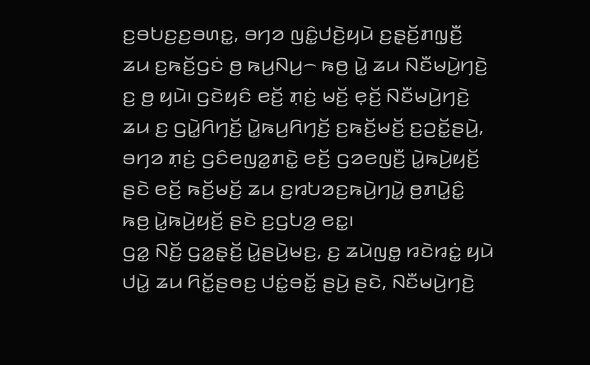ꤢ꤬ꤋꤝꤢ꤬ꤢ꤬ꤋꤛꤢ꤭, ꤋꤚꤤ ꤜꤢꤨ꤭ꤓꤢꤧ꤬ꤟꤣꤧ ꤢ꤬ꤔ꤫ꤢꤩ꤬ꤊꤜ꤫ꤢꤪ꤬ ꤘꤣ ꤢ꤬ꤒꤢꤩ꤬ꤞꤢꤦ ꤥ꤬ ꤒꤣ꤬ꤡꤣ꤬꤮ ꤒꤥ꤬ ꤣꤧ꤭ ꤘꤣ ꤡꤢꤪꤗꤣꤧ꤬ꤚꤢꤧ꤬ ꤢ꤬ ꤥ꤬ ꤟꤣꤧ꤯ ꤞꤢꤧꤟꤢꤨ ꤕꤢꤩ꤬ ꤊ꤫ꤢꤦ꤬ ꤗꤢꤩ꤬ ꤕ꤫ꤢꤩ꤬ ꤡꤢꤪꤗꤣꤧ꤬ꤚꤢꤧ꤬ ꤘꤣ ꤢ꤬ ꤞꤣꤧ꤭ꤖꤚꤢꤩ꤬ ꤣꤧ꤭ꤒꤣ꤬ꤖꤚꤢꤩ꤬ ꤢ꤬ꤒꤢꤩ꤬ꤗꤢꤩ꤬ ꤢ꤬ꤑꤢꤩ꤭ꤔꤣꤧ꤬, ꤋꤚꤤ ꤊ꤫ꤢꤦ꤬ ꤞꤢꤨꤕꤜꤤ꤭ꤊꤢꤧ꤭ ꤕꤢꤩ꤬ ꤞꤤꤕꤜꤢꤪ꤬ ꤣꤧ꤭ꤒꤣꤧ꤬ꤟꤢꤩ꤬ ꤔꤢꤧ ꤕꤢꤩ꤬ ꤒꤢꤩ꤬ꤗꤢꤩ꤬ ꤘꤣ ꤢ꤬ꤙꤝꤤꤢ꤬ꤒꤣꤧ꤬ꤚꤣꤧ꤭ ꤥ꤬ꤊꤣꤧ꤭ꤢꤨ꤭ ꤒꤥ꤬ ꤣꤧ꤭ꤒꤣꤧ꤬ꤟꤢꤩ꤬ ꤔꤢꤧ ꤢ꤬ꤞꤝꤤ꤬ ꤕꤢ꤭꤯
ꤞꤤ꤭ ꤡꤢꤩ꤬ ꤞꤤ꤭ꤔ꤫ꤢꤩ꤬ ꤣꤧ꤭ꤔꤣꤧ꤬ꤗꤢ꤬, ꤢ꤬ ꤘꤣꤧꤜꤥ꤭ ꤙꤢꤧꤙꤢꤦ꤭ ꤟꤣꤧ ꤓꤣꤧ꤭ ꤘꤣ ꤖꤢꤩ꤭ꤔꤥꤢ꤬ ꤓꤢꤦ꤭ꤋꤢꤩ꤭ ꤔꤣꤧ꤬ ꤔꤢꤧ, ꤡꤢꤪꤗꤣꤧ꤬ꤚꤢꤧ꤬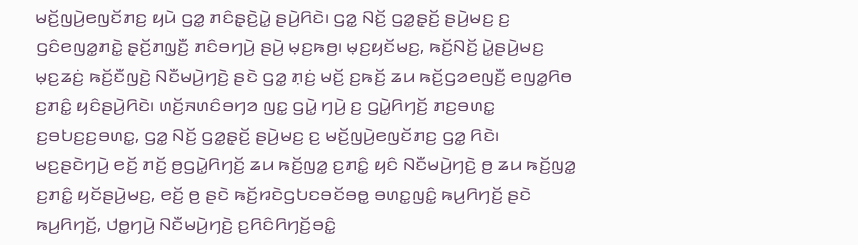ꤗꤢꤩ꤬ꤜꤣꤧ꤬ꤕꤜꤢꤩꤊꤢ꤬ ꤟꤣꤧ ꤞꤤ꤭ ꤊꤢꤨꤔ꤫ꤢꤧ꤬ꤣꤧ꤭ ꤔꤣꤧ꤬ꤖꤢꤧ꤯ ꤞꤤ꤭ ꤡꤢꤩ꤬ ꤞꤤ꤭ꤔ꤫ꤢꤩ꤬ ꤔꤣꤧ꤬ꤗꤢ꤬ ꤢ꤬ ꤞꤢꤨꤕꤜꤤ꤭ꤊꤢꤧ꤭ ꤔ꤫ꤢꤩ꤬ꤊꤜ꤫ꤢꤪ꤬ ꤊꤢꤨꤋꤚꤣꤧ꤬ ꤔꤣꤧ꤬ ꤗ꤫ꤢ꤬ꤒꤥ꤬꤯ ꤗ꤫ꤢ꤬ꤟꤢꤩꤗꤢ꤬, ꤒꤢꤩ꤬ꤡꤢꤩ꤬ ꤣꤧ꤭ꤔꤣꤧ꤬ꤗꤢ꤬ ꤗ꤫ꤢ꤬ꤘꤢꤦ꤬ ꤒꤢꤩ꤬ꤢꤪꤜꤢꤧ꤬ ꤡꤢꤪꤗꤣꤧ꤬ꤚꤢꤧ꤬ ꤔꤢꤧ ꤞꤤ꤭ ꤊ꤫ꤢꤦ꤬ ꤗꤢꤩ꤬ ꤢ꤬ꤒꤢꤩ꤬ ꤘꤣ ꤒꤢꤩ꤬ꤞꤤꤕꤜꤢꤪ꤬ ꤕꤜꤤ꤭ꤖꤥ ꤢ꤬ꤊꤢꤨ꤭ ꤟꤢꤨꤔꤣꤧ꤬ꤖꤢꤧ꤯ ꤛꤢꤩ꤬ꤏꤛꤢꤨꤋꤚꤤ ꤜꤢ꤭ ꤞꤣꤧ꤭ ꤚꤣꤧ꤬ ꤢ꤬ ꤞꤣꤧ꤭ꤖꤚꤢꤩ꤬ ꤊꤢ꤬ꤋꤛꤢ꤭ ꤢ꤬ꤋꤝꤢ꤬ꤢ꤬ꤋꤛꤢ꤭, ꤞꤤ꤭ ꤡꤢꤩ꤬ ꤞꤤ꤭ꤔ꤫ꤢꤩ꤬ ꤔꤣꤧ꤬ꤗꤢ꤬ ꤢ꤬ ꤗꤢꤩ꤬ꤜꤣꤧ꤬ꤕꤜꤢꤩꤊꤢ꤬ ꤞꤤ꤭ ꤖꤢꤧ꤯
ꤗꤢ꤬ꤔꤢꤧꤚꤣꤧ꤬ ꤕꤢꤩ꤬ ꤊꤢꤩ꤬ ꤥ꤬ꤞꤣꤧ꤭ꤖꤚꤢꤩ꤬ ꤘꤣ ꤒꤢꤩ꤬ꤜꤤ꤭ ꤢ꤬ꤊꤢꤨ꤭ ꤟꤢꤨ ꤡꤢꤪꤗꤣꤧ꤬ꤚꤢꤧ꤬ ꤥ꤬ ꤘꤣ ꤒꤢꤩ꤬ꤜꤤ꤭ ꤢ꤬ꤊꤢꤨ꤭ ꤟꤢꤩꤔꤣꤧ꤬ꤗꤢ꤬, ꤕꤢꤩ꤬ ꤥ꤬ ꤔꤢꤧ ꤒꤢꤩ꤬ꤙꤢꤧꤞꤝꤢꤋꤢꤩꤋꤥ꤭ ꤋꤛꤢ꤭ꤜꤢꤨ꤭ ꤒꤣ꤬ꤖꤚꤢꤩ꤬ ꤔꤢꤧ ꤒꤣ꤬ꤖꤚꤢꤩ꤬, ꤓꤥ꤭ꤚꤣꤧ꤬ ꤡꤢꤪꤗꤣꤧ꤬ꤚꤢꤧ꤬ ꤢ꤬ꤖꤢꤨꤖꤚꤢꤩ꤬ꤋꤢꤨ꤭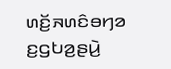ꤛꤢꤩ꤬ꤏꤛꤢꤨꤋꤚꤤ ꤢ꤬ꤞꤝꤤ꤬ꤔꤣꤧ꤬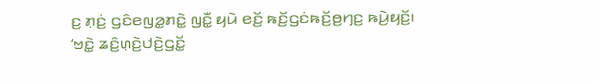ꤢ꤬ ꤊ꤫ꤢꤦ꤬ ꤞꤢꤨꤕꤜꤤ꤭ꤊꤢꤧ꤭ ꤜꤢꤪ꤭ ꤟꤣꤧ ꤕꤢꤩ꤬ ꤒꤢꤩ꤬ꤞꤢꤦꤒꤢꤩ꤬ꤥ꤬ꤚꤢ꤬ ꤒꤣꤧ꤬ꤟꤢꤩ꤬꤯
‘ꤠꤢꤧ꤭ ꤘꤢꤨ꤬ꤛ꤫ꤢꤧ꤬ꤓꤢꤧ꤬ꤞꤢꤩ꤭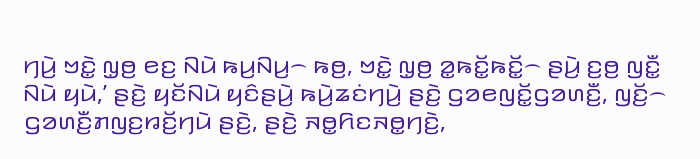ꤚꤣꤧ꤬ ꤠꤢꤧ꤭ ꤜ꤫ꤥ꤬ ꤕꤢ꤬ ꤡꤣꤧ ꤒꤣ꤬ꤡꤣ꤬꤮ ꤒꤥ꤬, ꤠꤢꤧ꤭ ꤜ꤫ꤥ꤬ ꤤ꤭ꤒꤢꤩ꤭ꤒꤢꤩ꤭꤮ ꤔꤣꤧ꤬ ꤢ꤬ꤥ꤬ ꤜꤢꤪ꤭ ꤡꤣꤧ ꤟꤣꤧ,’ ꤔꤢꤧ꤬ ꤟꤢꤩꤡꤣꤧ ꤟꤢꤨꤔꤣꤧ꤬ ꤒꤣꤧ꤬ꤘꤢꤦꤚꤣꤧ꤬ ꤔꤢꤧ꤬ ꤞꤤꤕꤜꤢꤩ꤭ꤞꤤꤛꤢꤪ꤬, ꤜꤢꤩ꤬꤮ ꤞꤤꤛꤢꤪ꤬ꤊꤜꤢ꤬ꤙꤢꤩ꤬ꤚꤣꤧ ꤔꤢꤧ꤬, ꤔꤢꤧ꤬ ꤏꤥ꤭ꤖꤢꤏꤥ꤭ꤚꤢꤧ꤬,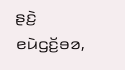ꤔꤢꤧ꤬ ꤕꤣꤧꤞꤢꤩ꤬ꤋꤤ,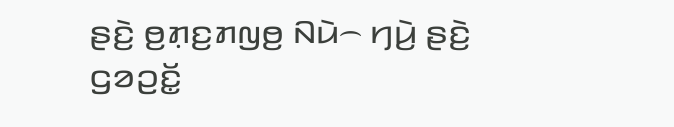ꤔꤢꤧ꤬ ꤥ꤬ꤊ꤫ꤢ꤬ꤊꤜꤥ꤬ ꤡꤣꤧ꤮ ꤚꤣꤧ꤬ ꤔꤢꤧ꤬ ꤞꤤꤑꤢꤩ꤭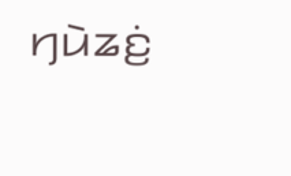ꤚꤣꤧꤘꤢꤦ꤬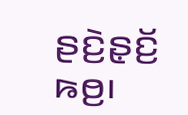ꤔꤢꤧ꤬ꤔ꤫ꤢꤩ꤬ ꤒꤥ꤬꤯